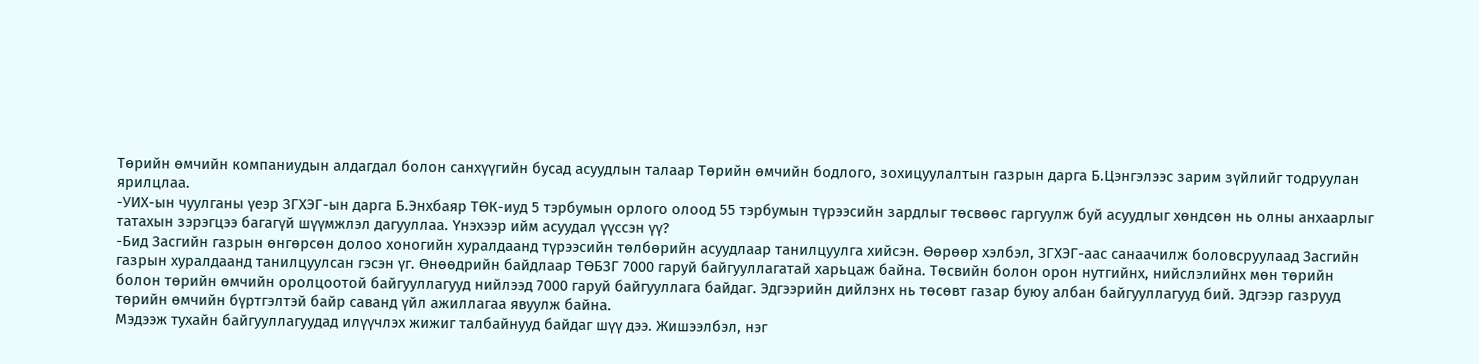Төрийн өмчийн компаниудын алдагдал болон санхүүгийн бусад асуудлын талаар Төрийн өмчийн бодлого, зохицуулалтын газрын дарга Б.Цэнгэлээс зарим зүйлийг тодруулан ярилцлаа.
-УИХ-ын чуулганы үеэр ЗГХЭГ-ын дарга Б.Энхбаяр ТӨК-иуд 5 тэрбумын орлого олоод 55 тэрбумын түрээсийн зардлыг төсвөөс гаргуулж буй асуудлыг хөндсөн нь олны анхаарлыг татахын зэрэгцээ багагүй шүүмжлэл дагууллаа. Үнэхээр ийм асуудал үүссэн үү?
-Бид Засгийн газрын өнгөрсөн долоо хоногийн хуралдаанд түрээсийн төлбөрийн асуудлаар танилцуулга хийсэн. Өөрөөр хэлбэл, ЗГХЭГ-аас санаачилж боловсруулаад Засгийн газрын хуралдаанд танилцуулсан гэсэн үг. Өнөөдрийн байдлаар ТӨБЗГ 7000 гаруй байгууллагатай харьцаж байна. Төсвийн болон орон нутгийнх, нийслэлийнх мөн төрийн болон төрийн өмчийн оролцоотой байгууллагууд нийлээд 7000 гаруй байгууллага байдаг. Эдгээрийн дийлэнх нь төсөвт газар буюу албан байгууллагууд бий. Эдгээр газрууд төрийн өмчийн бүртгэлтэй байр саванд үйл ажиллагаа явуулж байна.
Мэдээж тухайн байгууллагуудад илүүчлэх жижиг талбайнууд байдаг шүү дээ. Жишээлбэл, нэг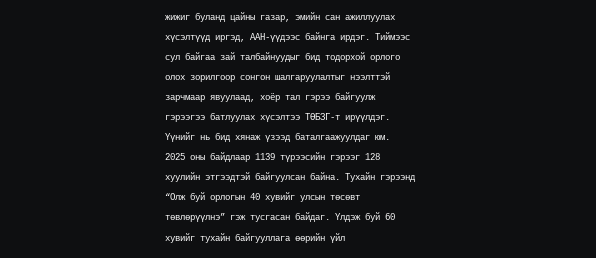жижиг буланд цайны газар, эмийн сан ажиллуулах хүсэлтүүд иргэд, ААН-үүдээс байнга ирдэг. Тиймээс сул байгаа зай талбайнуудыг бид тодорхой орлого олох зорилгоор сонгон шалгаруулалтыг нээлттэй зарчмаар явуулаад, хоёр тал гэрээ байгуулж гэрээгээ батлуулах хүсэлтээ ТӨБЗГ-т ирүүлдэг. Үүнийг нь бид хянаж үзээд баталгаажуулдаг юм.
2025 оны байдлаар 1139 түрээсийн гэрээг 128 хуулийн этгээдтэй байгуулсан байна. Тухайн гэрээнд “Олж буй орлогын 40 хувийг улсын төсөвт төвлөрүүлнэ” гэж тусгасан байдаг. Үлдэж буй 60 хувийг тухайн байгууллага өөрийн үйл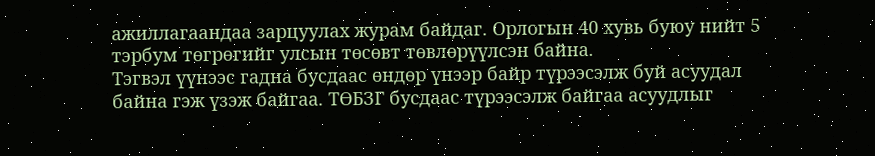ажиллагаандаа зарцуулах журам байдаг. Орлогын 40 хувь буюу нийт 5 тэрбум төгрөгийг улсын төсөвт төвлөрүүлсэн байна.
Тэгвэл үүнээс гадна бусдаас өндөр үнээр байр түрээсэлж буй асуудал байна гэж үзэж байгаа. ТӨБЗГ бусдаас түрээсэлж байгаа асуудлыг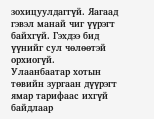зохицуулдаггүй. Яагаад гэвэл манай чиг үүрэгт байхгүй. Гэхдээ бид үүнийг сул чөлөөтэй орхиогүй.
Улаанбаатар хотын төвийн зургаан дүүрэгт ямар тарифаас ихгүй байдлаар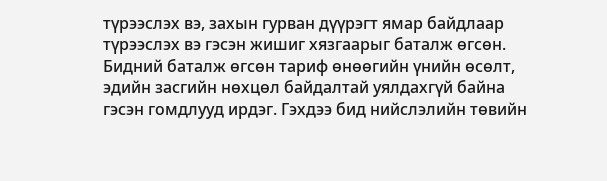түрээслэх вэ, захын гурван дүүрэгт ямар байдлаар түрээслэх вэ гэсэн жишиг хязгаарыг баталж өгсөн. Бидний баталж өгсөн тариф өнөөгийн үнийн өсөлт, эдийн засгийн нөхцөл байдалтай уялдахгүй байна гэсэн гомдлууд ирдэг. Гэхдээ бид нийслэлийн төвийн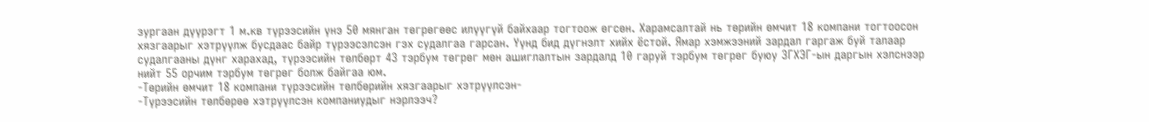зургаан дүүрэгт 1 м.кв түрээсийн үнэ 50 мянган төгрөгөөс илүүгүй байхаар тогтоож өгсөн. Харамсалтай нь төрийн өмчит 18 компани тогтоосон хязгаарыг хэтрүүлж бусдаас байр түрээсэлсэн гэх судалгаа гарсан. Үүнд бид дүгнэлт хийх ёстой. Ямар хэмжээний зардал гаргаж буй талаар судалгааны дүнг харахад, түрээсийн төлбөрт 43 тэрбум төгрөг мөн ашиглалтын зардалд 10 гаруй тэрбум төгрөг буюу ЗГХЭГ-ын даргын хэлснээр нийт 55 орчим тэрбум төгрөг болж байгаа юм.
-Төрийн өмчит 18 компани түрээсийн төлбөрийн хязгаарыг хэтрүүлсэн-
-Түрээсийн төлбөрөө хэтрүүлсэн компаниудыг нэрлээч?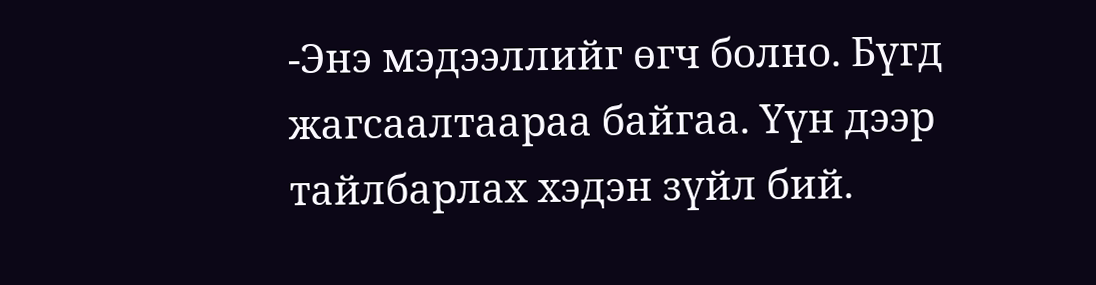-Энэ мэдээллийг өгч болно. Бүгд жагсаалтаараа байгаа. Үүн дээр тайлбарлах хэдэн зүйл бий.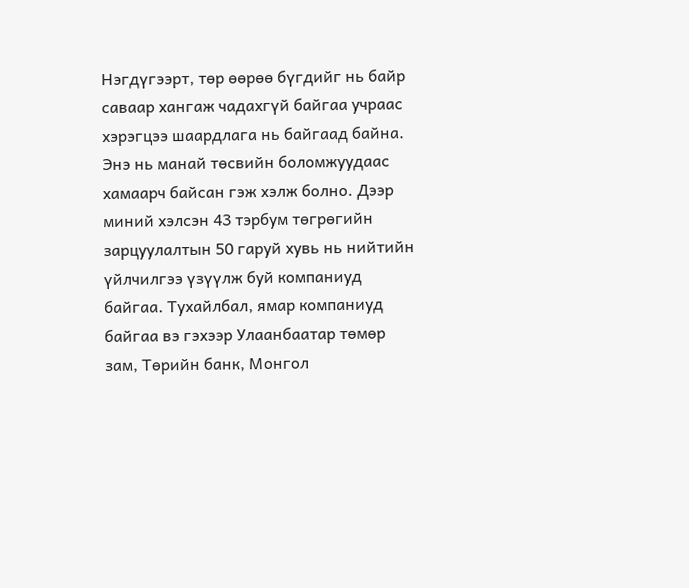Нэгдүгээрт, төр өөрөө бүгдийг нь байр саваар хангаж чадахгүй байгаа учраас хэрэгцээ шаардлага нь байгаад байна. Энэ нь манай төсвийн боломжуудаас хамаарч байсан гэж хэлж болно. Дээр миний хэлсэн 43 тэрбум төгрөгийн зарцуулалтын 50 гаруй хувь нь нийтийн үйлчилгээ үзүүлж буй компаниуд байгаа. Тухайлбал, ямар компаниуд байгаа вэ гэхээр Улаанбаатар төмөр зам, Төрийн банк, Монгол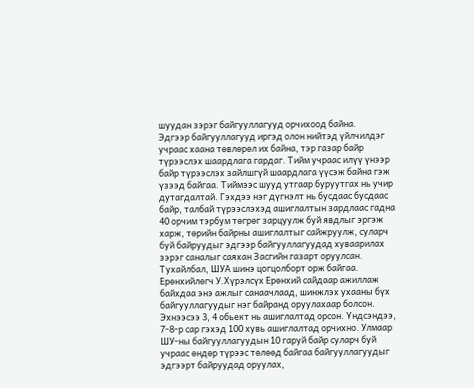шуудан зэрэг байгууллагууд орчихоод байна.
Эдгээр байгууллагууд иргэд олон нийтэд үйлчилдэг учраас хаана төвлөрөл их байна, тэр газар байр түрээслэх шаардлага гардаг. Тийм учраас илүү үнээр байр түрээслэх зайлшгүй шаардлага үүсэж байна гэж үзээд байгаа. Тиймээс шууд утгаар буруутгах нь учир дутагдалтай. Гэхдээ нэг дүгнэлт нь бусдаас бусдаас байр, талбай түрээслэхэд ашиглалтын зардлаас гадна 40 орчим тэрбум төгрөг зарцуулж буй явдлыг эргэж харж, төрийн байрны ашиглалтыг сайжруулж, суларч буй байруудыг эдгээр байгууллагуудад хуваарилах зэрэг саналыг саяхан Засгийн газарт оруулсан.
Тухайлбал, ШУА шинэ цогцолборт орж байгаа. Ерөнхийлөгч У.Хүрэлсүх Ерөнхий сайдаар ажиллаж байхдаа энэ ажлыг санаачлаад, шинжлэх ухааны бүх байгууллагуудыг нэг байранд оруулахаар болсон. Эхнээсээ 3, 4 обьект нь ашиглалтад орсон. Үндсэндээ, 7-8-р сар гэхэд 100 хувь ашиглалтад орчихно. Улмаар ШУ-ны байгууллагуудын 10 гаруй байр суларч буй учраас өндөр түрээс төлөөд байгаа байгууллагуудыг эдгээрт байруудад оруулах,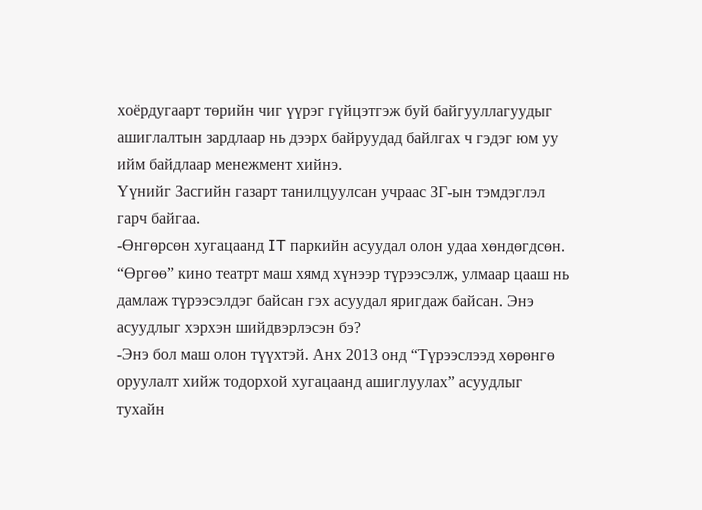хоёрдугаарт төрийн чиг үүрэг гүйцэтгэж буй байгууллагуудыг ашиглалтын зардлаар нь дээрх байруудад байлгах ч гэдэг юм уу ийм байдлаар менежмент хийнэ.
Үүнийг Засгийн газарт танилцуулсан учраас ЗГ-ын тэмдэглэл гарч байгаа.
-Өнгөрсөн хугацаанд IT паркийн асуудал олон удаа хөндөгдсөн. “Өргөө” кино театрт маш хямд хүнээр түрээсэлж, улмаар цааш нь дамлаж түрээсэлдэг байсан гэх асуудал яригдаж байсан. Энэ асуудлыг хэрхэн шийдвэрлэсэн бэ?
-Энэ бол маш олон түүхтэй. Анх 2013 онд “Түрээслээд хөрөнгө оруулалт хийж тодорхой хугацаанд ашиглуулах” асуудлыг тухайн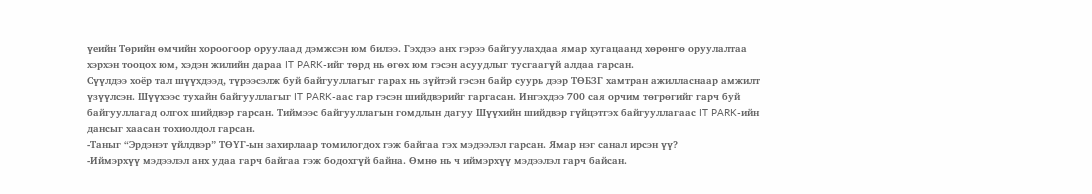үеийн Төрийн өмчийн хороогоор оруулаад дэмжсэн юм билээ. Гэхдээ анх гэрээ байгуулахдаа ямар хугацаанд хөрөнгө оруулалтаа хэрхэн тооцох юм, хэдэн жилийн дараа IT PARK-ийг төрд нь өгөх юм гэсэн асуудлыг тусгаагүй алдаа гарсан.
Сүүлдээ хоёр тал шүүхдээд, түрээсэлж буй байгууллагыг гарах нь зүйтэй гэсэн байр суурь дээр ТӨБЗГ хамтран ажилласнаар амжилт үзүүлсэн. Шүүхээс тухайн байгууллагыг IT PARK-аас гар гэсэн шийдвэрийг гаргасан. Ингэхдээ 700 сая орчим төгрөгийг гарч буй байгууллагад олгох шийдвэр гарсан. Тиймээс байгууллагын гомдлын дагуу Шүүхийн шийдвэр гүйцэтгэх байгууллагаас IT PARK-ийн дансыг хаасан тохиолдол гарсан.
-Таныг “Эрдэнэт үйлдвэр” ТӨҮГ-ын захирлаар томилогдох гэж байгаа гэх мэдээлэл гарсан. Ямар нэг санал ирсэн үү?
-Иймэрхүү мэдээлэл анх удаа гарч байгаа гэж бодохгүй байна. Өмнө нь ч иймэрхүү мэдээлэл гарч байсан.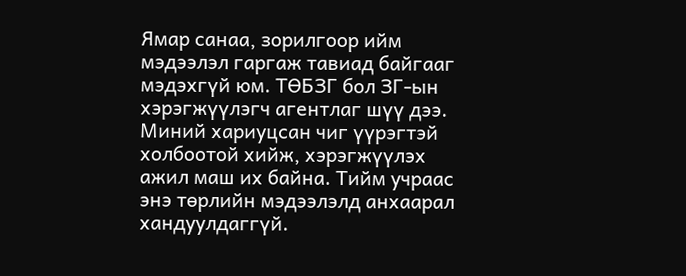Ямар санаа, зорилгоор ийм мэдээлэл гаргаж тавиад байгааг мэдэхгүй юм. ТӨБЗГ бол ЗГ-ын хэрэгжүүлэгч агентлаг шүү дээ. Миний хариуцсан чиг үүрэгтэй холбоотой хийж, хэрэгжүүлэх ажил маш их байна. Тийм учраас энэ төрлийн мэдээлэлд анхаарал хандуулдаггүй.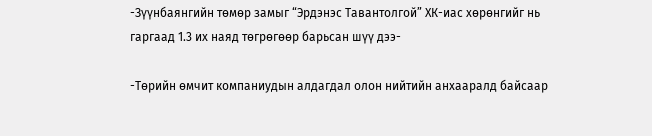-Зүүнбаянгийн төмөр замыг “Эрдэнэс Тавантолгой” ХК-иас хөрөнгийг нь гаргаад 1.3 их наяд төгрөгөөр барьсан шүү дээ-

-Төрийн өмчит компаниудын алдагдал олон нийтийн анхааралд байсаар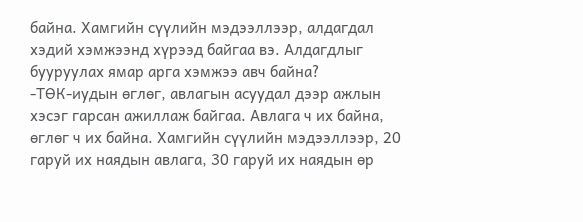байна. Хамгийн сүүлийн мэдээллээр, алдагдал хэдий хэмжээнд хүрээд байгаа вэ. Алдагдлыг бууруулах ямар арга хэмжээ авч байна?
-ТӨК-иудын өглөг, авлагын асуудал дээр ажлын хэсэг гарсан ажиллаж байгаа. Авлага ч их байна, өглөг ч их байна. Хамгийн сүүлийн мэдээллээр, 20 гаруй их наядын авлага, 30 гаруй их наядын өр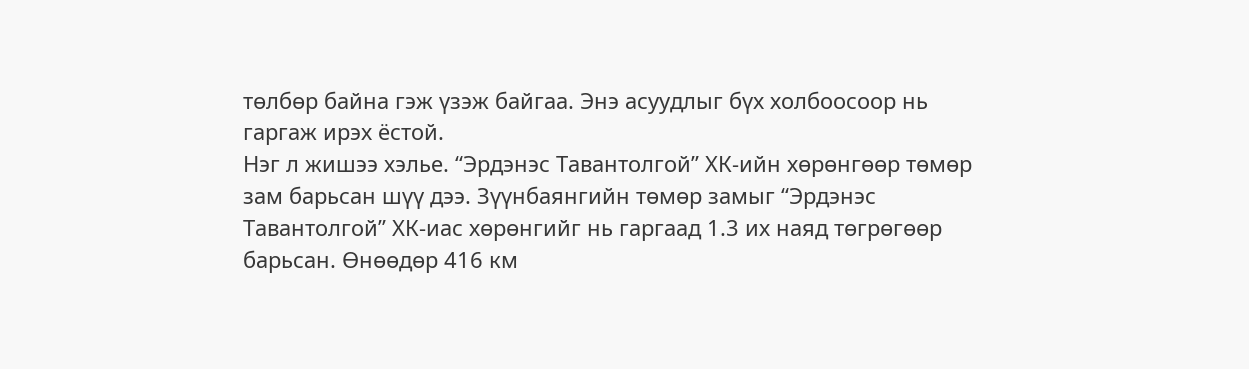төлбөр байна гэж үзэж байгаа. Энэ асуудлыг бүх холбоосоор нь гаргаж ирэх ёстой.
Нэг л жишээ хэлье. “Эрдэнэс Тавантолгой” ХК-ийн хөрөнгөөр төмөр зам барьсан шүү дээ. Зүүнбаянгийн төмөр замыг “Эрдэнэс Тавантолгой” ХК-иас хөрөнгийг нь гаргаад 1.3 их наяд төгрөгөөр барьсан. Өнөөдөр 416 км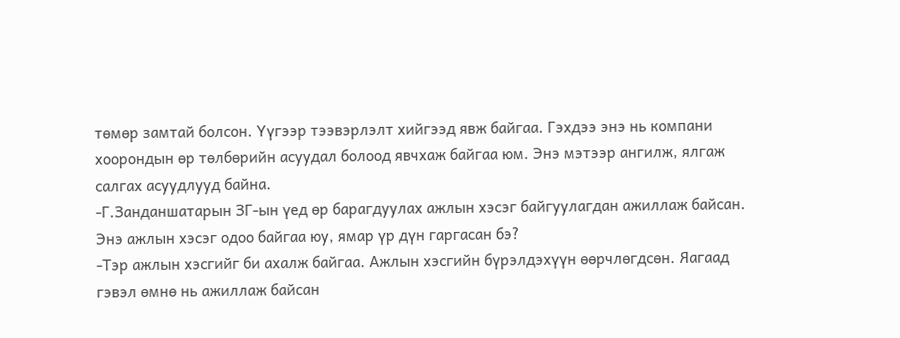төмөр замтай болсон. Үүгээр тээвэрлэлт хийгээд явж байгаа. Гэхдээ энэ нь компани хоорондын өр төлбөрийн асуудал болоод явчхаж байгаа юм. Энэ мэтээр ангилж, ялгаж салгах асуудлууд байна.
-Г.Занданшатарын ЗГ-ын үед өр барагдуулах ажлын хэсэг байгуулагдан ажиллаж байсан. Энэ ажлын хэсэг одоо байгаа юу, ямар үр дүн гаргасан бэ?
-Тэр ажлын хэсгийг би ахалж байгаа. Ажлын хэсгийн бүрэлдэхүүн өөрчлөгдсөн. Яагаад гэвэл өмнө нь ажиллаж байсан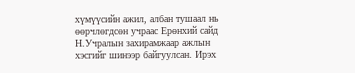хүмүүсийн ажил, албан тушаал нь өөрчлөгдсөн учраас Ерөнхий сайд Н.Учралын захирамжаар ажлын хэсгийг шинээр байгуулсан. Ирэх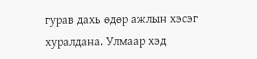гурав дахь өдөр ажлын хэсэг хуралдана. Улмаар хэд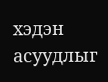хэдэн асуудлыг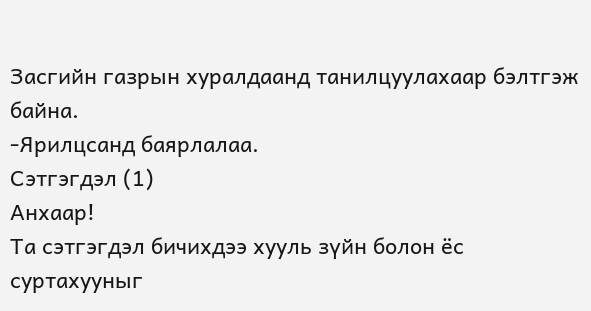Засгийн газрын хуралдаанд танилцуулахаар бэлтгэж байна.
-Ярилцсанд баярлалаа.
Сэтгэгдэл (1)
Анхаар!
Та сэтгэгдэл бичихдээ хууль зүйн болон ёс суртахууныг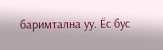баримтална уу. Ёс бус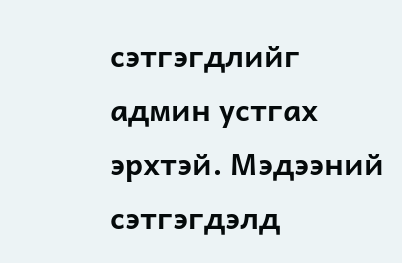сэтгэгдлийг админ устгах эрхтэй. Мэдээний сэтгэгдэлд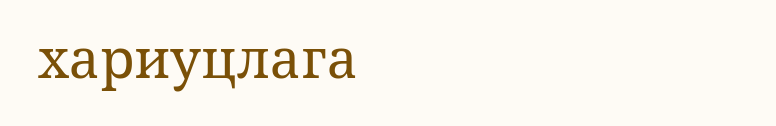хариуцлага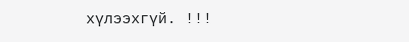хүлээхгүй. !!!